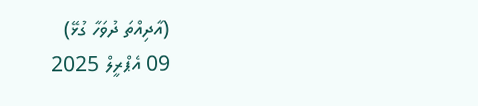(އާދިއްތަ ދުވަހާ ގުޅޭ)
09 އެޕްރީލް 2025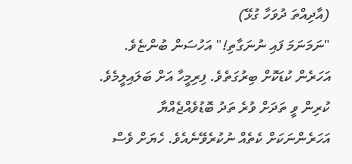(އާދިއްތަ ދުވަހާ ގުޅޭ)
"ނަމަނަމަ ފައި ނުނަގާތި!" އަހުސަން ބުންޏެވެ.
އަހަރެން ކުޑަކޮށް ބިރުގަތެވެ. ފިރިމީހާ އަށް ބަލައިލީމެވެ. ކުރިން ވީ ތަދަށް ވުރެ ތަދު ބޮޑުވެއްޖެއްޔާ އަހަރެންނަކަށް ކެތެއް ނުކުރެވޭނެއެވެ. ހެޔަށް ވެސް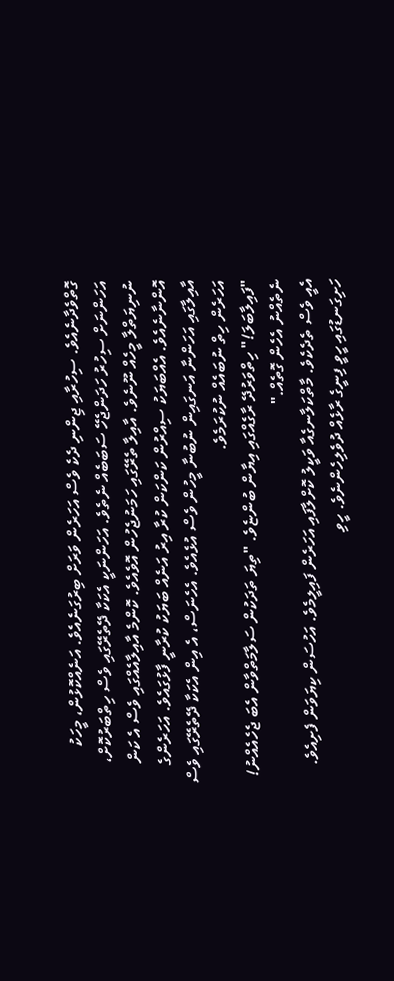ގޮތްވެދާނެއެވެ. ސިހުރާއި ޖިންނި ދެކެ ވެސް އަހަރެން ވަރަށް ބިރުގަނެއެވެ. އަނެއްކޮޅުން، މީހަކު އަހަންނަށް ސިހުރު ހަދަންޖެހޭ ސަބަބެއް ނެތެވެ. އަހަންނަކީ އެކަކާ ދޭތެރޭގައި ވެސް ހިތްބަރުކޮށް، ނުނިޔަތްލާ މީހެއް ނޫނެވެ. އާއިލާ ތެރޭގައި ހަމަނުޖެހުން އޮވެއެވެ. ކޮންމެ އާއިލާއެއްގައި ވެސް އެ ކަން އޮންނާނެއެވެ. އެއްބަޔަކު ސިއްރުން ކަންކަން ކުރާ އިރު އަނެއް ބަޔަކު ކުރާނީ ފާޅުގައެވެ. އަހަރެންގެ އާއިލާގައި އަހަންނާ އަނގައިން ނުބުނާ މީހުން ވެސް އުޅެއެވެ. އެހެނަސް، އެ އިން އެކަކާ ދޭތެރޭގައި ވެސް އަހަރެން ހިތް ނުބައެއް ނުކުރަމެވެ.
"ފައިލާބަލަ!" ހިތްވަރުދޭ ރާގެއްގައި އިޔާން ބުންޏެވެ. "ތިޔަ ތަދަކުން ސަލާމަތްވާން އެބަ ޖެހެއެއްނު! ނެތެއްނު އެހެން ގޮތެއް."
އެއީ ވެސް ތެދެކެވެ. މާތްކަލާނގެއާ ވަކީލު ކޮށްލާފައި އަހަރެން ފައިލީމެވެ. އަހުސަން ކިޔަވަން ފެށިއެވެ. ހަށިގަނޑުގައި ހީވީ ފިނީގެ ރާޅެއް ދުވެލިހެންނެވެ. ހީވި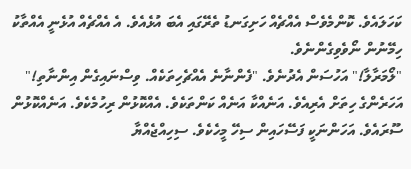ކަހަލައެވެ. ކޮންމެވެސް އެއްޗެއް ހަށިގަނޑު ތެރޭގައި އެބަ އުޅެއެވެ. އެ އެއްޗެއް އުޅެނީ އެއްތާކު ހިމޭނުން ނޯވެވިގެންނެވެ.
"ލޯމަރާލާ!" އަހުސަން އެދުނެވެ. "ފެންނާނެ އެއްޗެހިތަކެއް. ވިސްނައިގެން އިންނާތި!"
އަހަރެންގެ ހިތަށް އެރިއެވެ. އަނެއްކާ އަނެއް ކަންތަކެވެ. އެއްކޮޅުން ރިހުމެކެވެ. އަނެއްކޮޅުން ސޫރައެވެ. އަހަންނަކީ ފަސޭހައިން ސިހޭ މީހެކެވެ. ސިހިއްޖެއްޔާ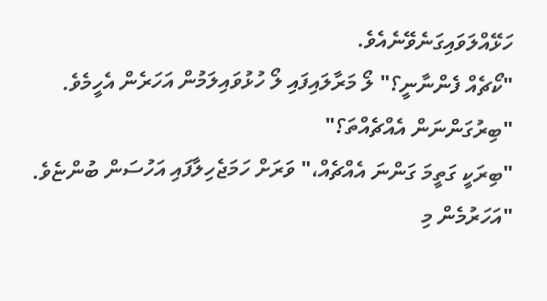ހަޅޭއްލަވައިގަނެވޭނެއެވެ.
"ކޯޗެއް ފެންނާނީ؟" ލޯ މަރާލައިފައި ލޯ ހުޅުވައިލަމުން އަހަރެން އެހީމެވެ. "ބިރުގަންނަން އެއްޗެއްތަ؟"
"ބިރަކީ ގަތީމަ ގަންނަ އެއްޗެއް،" ވަރަށް ހަމަޖެހިލާފައި އަހުސަން ބުންޏެވެ. "އަހަރުމެން މި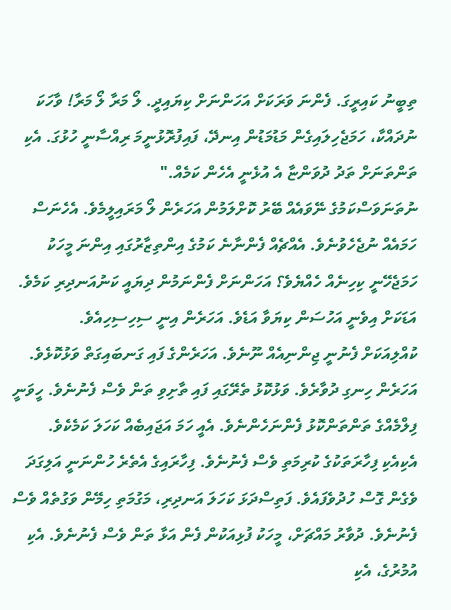ތިބީނު ކައިރީގަ. ފެންނަ ވަރަކަށް އަހަންނަށް ކިޔައިދީ. ލޯ މަރާ ލޯ މަރާ! ވާހަކަ ނުދައްކާ، ހަމަޖެހިލައިގެން މަޑުމަޑުން އިނދޭ، ފައިފުރޮޅުނީމަ ރިއްސާނީ ހުޅުގަ. އެކި ތަންތަނަށް ތަދު ދުވަންޏާ އެ އުޅެނީ އެހެން ކަމެއް."
ނުތަނަވަސްކަމުގެ ނޭވައެއް ބޭރު ކޮށްލަމުން އަހަރެން ލޯ މަރައިލީމެވެ. އެހެނަސް ހަމައެއް ނުޖެހެވުނެވެ. އެއްޗެއް ފެންނާނެ ކަމުގެ އިންތިޒާރުގައި އިންނަ މީހަކު ހަމަޖެހޭނީ ކިހިނެއް ހެއްޔެވެ؟ އަހަންނަށް ފެންނަމުން ދިޔައީ ކަނުއަނދިރި ކަމެވެ. އަޑަކަށް އިވެނީ އަހުސަން ކިޔަވާ އަޑެވެ. އަހަރެން އިނީ ސިހިސިހިއެވެ.
ކުއްލިއަކަށް ފެނުނީ ޖިންނިއެއް ނޫނެވެ. އަހަރެންގެ ފައި ގަނބައިގަތް ވަޅުކޮޅެވެ. އަހަރެން ހިނގި ދުވާރެވެ. ވަޅުކޮޅު ތެރޭގައި ފައި ތާށިވި ތަން ވެސް ފެނުނެވެ. ހީވަނީ ފިލްމެއްގެ ތަންތަންކޮޅު ފެންނަހެންނެވެ. އެއީ ހަމަ އަޖައިބެއް ކަހަލަ ކަމެކެވެ. އެކިއެކި ފިހާރަތަކުގެ ކުރިމަތި ވެސް ފެނުނެވެ. ފިހާރައިގެ އެތެރެ ހުންނަނީ އަލިގަދަ ވެގެން ގޮސް ހުދުވެފައެވެ. ފަތިސްދަޅަ ކަހަލަ އަނދިރި، މަގުމަތި ހިމޭން ވަގުތެއް ވެސް ފެނުނެވެ. ދުވާރު މައްޗަށް، މީހަކު ފުޅިއަކުން ފެން އަޅާ ތަން ވެސް ފެނުނެވެ. އެކި އުމުރުގެ، އެކި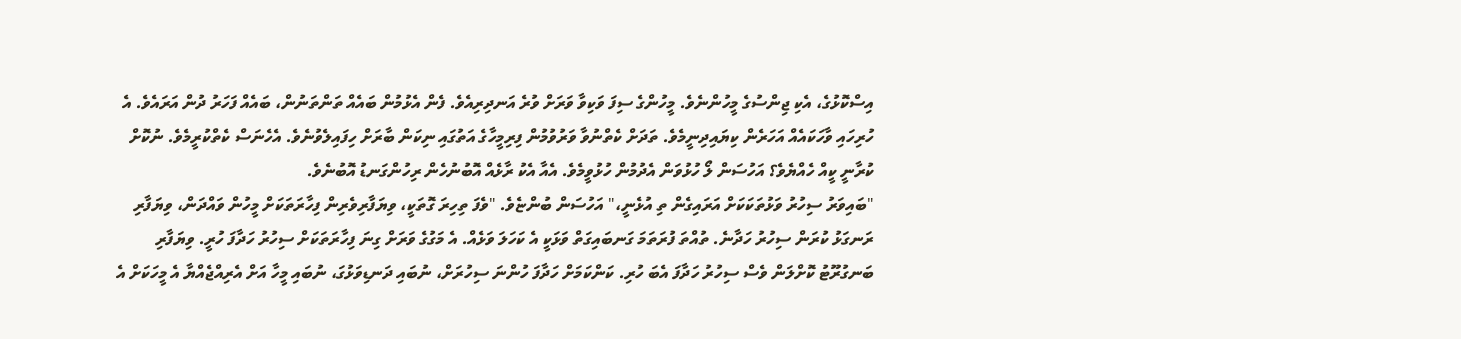އިސްކޮޅުގެ، އެކި ޖިންސުގެ މީހުންނެވެ. މީހުންގެ ސިފަ ވަކިވާ ވަރަށް ވުރެ އަނދިރިއެވެ. ފެން އެޅުމުން ބައެއް ތަންތަނުން، ބައެއް ފަހަރު ދުން އަރައެވެ. އެ ހުރިހައި ވާހަކައެއް އަހަރެން ކިޔައިދިނީމެވެ. ތަދަށް ކެތްނުވާ ވަރުވުމުން ފިރިމީހާގެ އަތުގައި ނިކަން ބާރަށް ހިފައިލެވުނެވެ. އެހެނަސް ކެތްކުރީމެވެ. ނުކޮށް ކުރާނީ ކީއް ހެއްޔެވެ؟ އަހުސަން ލޯ ހުޅުވަން އެދުމުން ހުޅުވީމެވެ. އެއާ އެކު ރާޅެއް އޮބުނުހެން ރިހުންގަނޑު އޮބުނެވެ.
"ބައިވަރު ސިހުރު ވަޅުތަކަކަށް އަރައިގެން ތި އުޅެނީ،" އަހުސަން ބުންޏެވެ. "ވެފަ ތިހިރަ ގޮތަކީ، ވިޔަފާރިވެރިން ފިހާރަތަކަށް މީހުން ވައްދަން، ވިޔަފާރި ރަނގަޅު ކުރަން ސިހުރު ހަދާނެ. ތުއްތަ ފުރަތަމަ ގަނބައިގަތް ވަޅަކީ އެ ކަހަލަ ވަޅެއް. އެ މަގުގެ ވަރަށް ގިނަ ފިހާރަތަކަށް ސިހުރު ހަދާފަ ހުރީ. ވިޔަފާރި ބަނގުރޫޓު ކޮށްލަން ވެސް ސިހުރު ހަދާފަ އެބަ ހުރި. ކަންކަމަށް ހަދާފަ ހުންނަ ސިހުރަށް، ނުބައި ދަނޑިވަޅުގަ، ނުބައި މީހާ އަށް އެރިއްޖެއްޔާ އެ މީހަކަށް އެ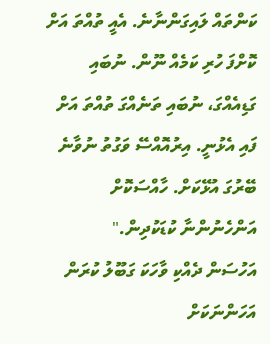ކަންތައް ލައިގަންނާނެ. އެއީ ތުއްތަ އަށް ކޮށްފަ ހުރި ކަމެއް ނޫން. ނުބައި ގަޑިއެއްގަ، ނުބައި ތަނެއްގަ ތުއްތަ އަށް ފައި އެޅުނީ. އިރުއޮއްސޭ ވަގުތު ނުވާނެ ބޭރުގަ އުޅޭކަށް. ހާއްސަކޮށް އަންހެނުންނާ ކުޑަކުދިން."
އަހުސަން ދެއްކި ވާހަކަ ގަބޫލު ކުރަން އަހަންނަކަށް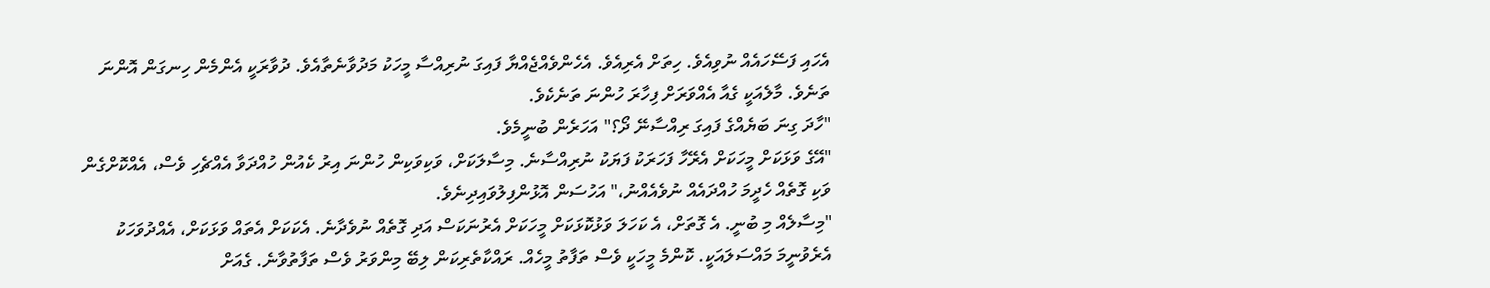އެހައި ފަސޭހައެއް ނުވިއެވެ. ހިތަށް އެރިއެވެ. އެހެންވެއްޖެއްޔާ ފައިގަ ނުރިއްސާ މީހަކު މަދުވާނެތާއެވެ. ދުވާރަކީ އެންމެން ހިނގަން އޮންނަ ތަނެވެ. މާލެއަކީ ގެއާ އެއްވަރަށް ފިހާރަ ހުންނަ ތަނެކެވެ.
"ހާދަ ގިނަ ބަޔެއްގެ ފައިގަ ރިއްސާނޭ ދޯ؟" އަހަރެން ބުނީމެވެ.
"އޭގެ ވަޅަކަށް މީހަކަށް އެރޭހާ ފަހަރަކު ފަޔަކު ނުރިއްސާނެ. މިސާލަކަށް، ވަކިވަކިން ހުންނަ އިރު ކެއުން ހުއްދަވާ އެއްޗެހި ވެސް، އެއްކޮށްގެން ވަކި ގޮތެއް ހެދީމަ ހުއްދައެއް ނުވެއެއްނު،" އަހުސަން އޮޅުންފިލުވައިދިނެވެ.
"މިސާލެއް މި ބުނީ. އެ ގޮތަށް، އެ ކަހަލަ ވަޅުކޮޅަކަށް މީހަކަށް އެރުނަކަސް އަދި ގޮތެއް ނުވެދާނެ. އެކަކަށް އެތައް ވަޅަކަށް، އެއްދުވަހަކު އެރެވުނީމަ މައްސަލައަކީ. ކޮންމެ މީހަކީ ވެސް ތަފާތު މީހެއް. ރައްކާތެރިކަން ލިބޭ މިންވަރު ވެސް ތަފާތުވާނެ. ގެއަށް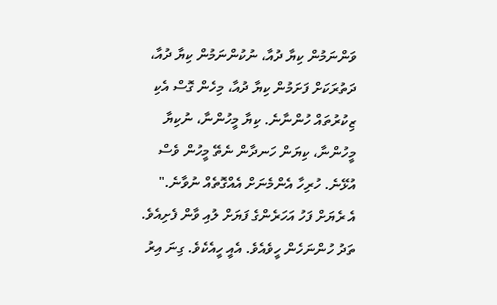ވަންނަމުން ކިޔާ ދުއާ، ނުކުންނަމުން ކިޔާ ދުއާ، ދަތުރަކަށް ފަށަމުން ކިޔާ ދުއާ، މިހެން ގޮސް އެކި ޒިކުރުތައް ހުންނާނެ. ކިޔާ މީހުންނާ، ނުކިޔާ މީހުންނާ، ކިޔަން ހަނދާން ނެތޭ މީހުން ވެސް އުޅޭނެ. ހުރިހާ އެންމެނަށް އެއްގޮތެއް ނުވާނެ."
އެ ރެޔަށް ފަހު އަހަރެންގެ ފަޔަށް ލުއި ވާން ފެށިއެވެ. ތަދު ހުންނަހެން ހީވެއެވެ. އެއީ ހީއެކެވެ. ގިނަ އިރު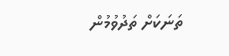ތަނަކަށް ތަދުވުމުން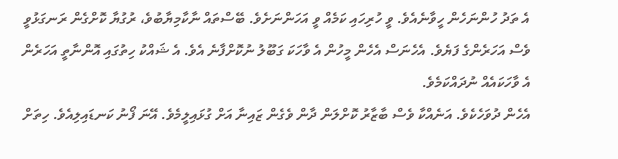އެ ތަދު ހުންނަހެން ހީވާނެއެވެ. ވީ ހުރިހައި ކަމެއް ވީ އަހަންނަށެވެ. ބޭސްތައް ނާކާމިޔާބުވެ، ރުގުޔާ ކޮށްގެން ރަނގަޅުވީ ވެސް އަހަރެންގެ ފަޔެވެ. އެހެނަސް އެހެން މީހުން އެ ވާހަކަ ގަބޫލު ނުކޮށްފާނެ އެވެ. އެ ޝައްކު ހިތުގައި އޮންނާތީ އަހަރެން އެ ވާހަކައެއް ނުދައްކަމެވެ.
އެހެން ދުވަހެކެވެ. އަނެއްކާ ވެސް ބާޒާރު ކޮށްލަން ދާން ވެގެން ޒައިނާ އަށް ގުޅައިލީމެވެ. އޭނަ ފޯނު ކަނޑައިލިއެވެ. ހިތަށް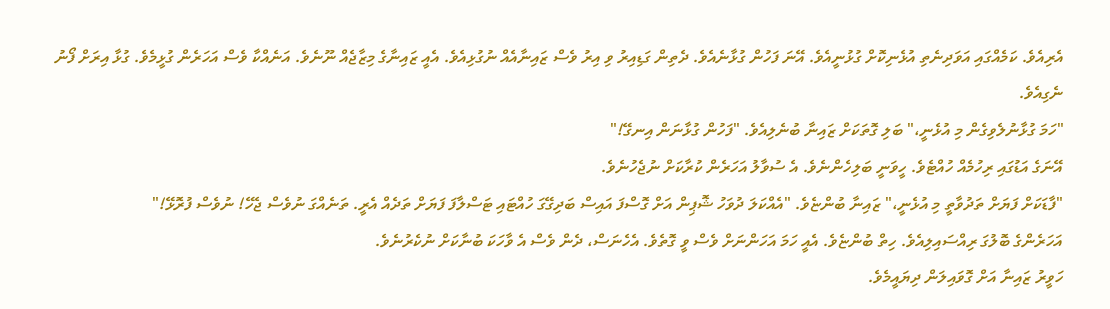އެރިއެވެ. ކަމެއްގައި އަވަދިނެތި އުޅެނިކޮށް ގުޅުނީއެވެ. އޭނަ ފަހުން ގުޅާނެއެވެ. ދެތިން ގަޑިއިރު ވި އިރު ވެސް ޒައިނާއެއް ނުގުޅިއެވެ. އެއީ ޒައިނާގެ މިޒާޖެއް ނޫނެވެ. އަނެއްކާ ވެސް އަހަރެން ގުޅީމެވެ. ގުޅާ އިރަށް ފޯނު ނެގިއެވެ.
"ހަމަ ގުޅާނުލެވިގެން މި އުޅެނީ،" ބަލި ގޮތަކަށް ޒައިނާ ބުނެލިއެވެ. "ފަހުން ގުޅާނަން އިނގޭ!"
އޭނަގެ އަޑުގައި ރިހުމެއް ހުއްޓެވެ. ހީވަނީ ބަލިހެންނެވެ. އެ ސުވާލު އަހަރެން ކުރާކަށް ނުޖެހުނެވެ.
"ފާޑަކަށް ފަޔަށް ތަދުވާތީ މި އުޅެނީ،" ޒައިނާ ބުންޏެވެ. "އެއްކަލަ ދުވަހު ޝޮޕިން އަށް ގޮސްފަ އައިސް ބަދިގޭގަ ހުއްޓައި ޓަސްލާފަ ފަޔަށް ތަދެއް އެރީ. ތަނެއްގަ ނުވެސް ޖެހޭ! ނުވެސް ފުރޮޅޭ!"
އަހަރެންގެ ބޮލުގަ ރިއްސައިލިއެވެ. ހިތް ބުންޏެވެ. އެއީ ހަމަ އަހަންނަށް ވެސް ވީ ގޮތެވެ. އެހެނަސް، ދެން ވެސް އެ ވާހަކަ ބުނާކަށް ނުކެރުނެވެ.
ހަވީރު ޒައިނާ އަށް ގޮވައިލަން ދިޔައީމެވެ.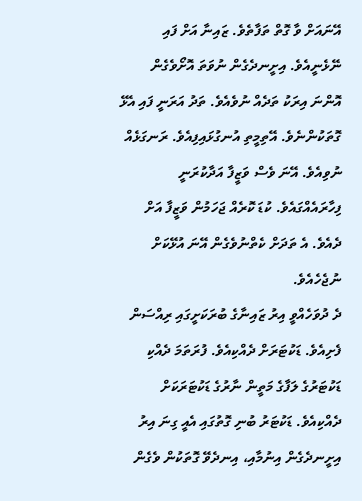އޭނައަށް ވާ ގޮތް ތަފާތެވެ. ޒައިނާ އަށް ފައި ނޭޅެނީއެވެ. އިށީނދެގެން ނުވަތަ އޮށޯވެގެން އޮންނަ އިރަކު ތަދެއް ނުވެއެވެ. ތަދު އަރަނީ ފައި އެޅޭ ގޮތަކުންނެވެ. އޭތިމީތި އުނގުޅައިފިއެވެ. ރަނގަޅެއް ނުވިއެވެ. އޭނަ ވެސް ވަޒީފާ އަދާކުރަނީ ފިހާރައެއްގައެވެ. ކުޑަ ކޮރެއް ޖަހަމުން ވަޒީފާ އަށް ދެއެވެ. އެ ތަދަށް ކެތްނުވެގެން އޭނަ އުޅޭކަށް ނުޖެހެއެވެ.
ދެ ދުވަހެއްވީ އިރު ޒައިނާގެ ބުރަކަށީގައި ރިއްސަން ފެށިއެވެ. ޑަކުޓަރަށް ދެއްކިއެވެ. ފުރަތަމަ ދެއްކި ޑަކުޓަރުގެ ލަފާގެ މަތީން ނާރުގެ ޑަކުޓަރަކަށް ދެއްކިއެވެ. ޑަކުޓަރު ބުނި ގޮތުގައި އެއީ ގިނަ އިރު އިށީނދެގެން އިނުމާއި، އިނދެވޭ ގޮތަކުން ވެގެން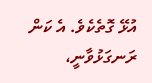އުޅޭ ގޮތެކެވެ. އެ ކަން ރަނގަޅުވާނީ،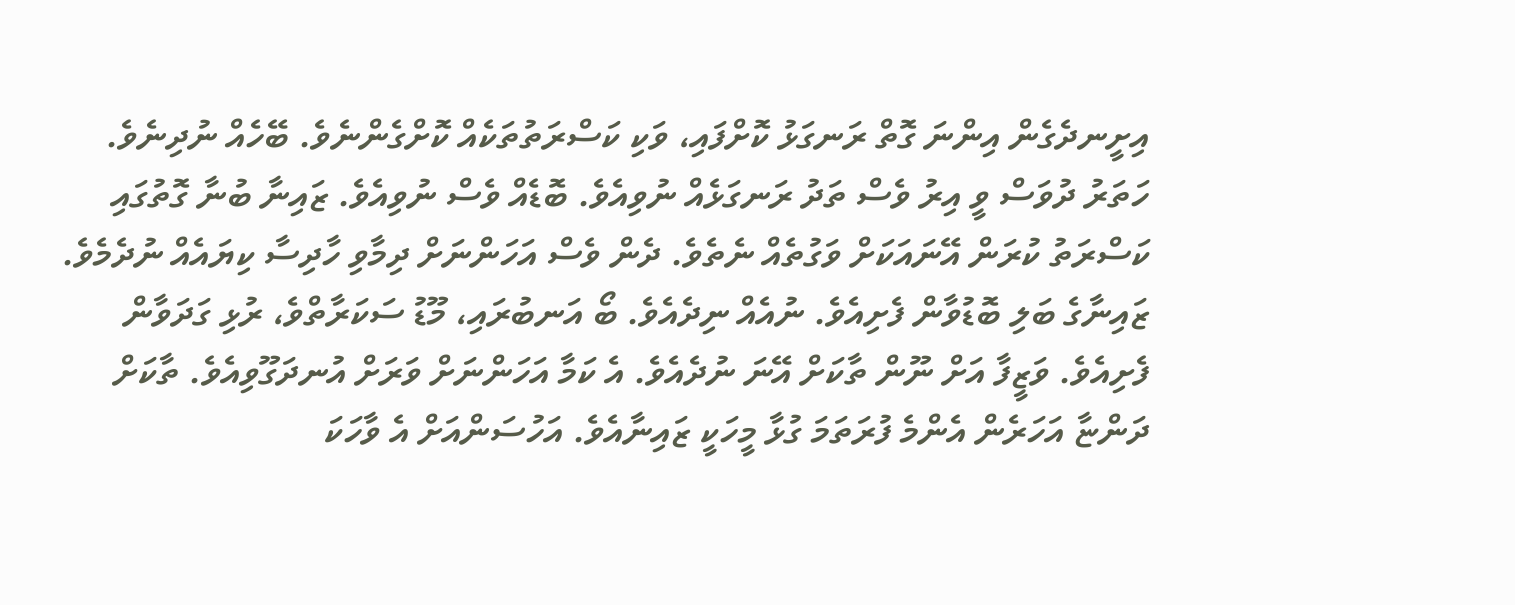އިށީނދެގެން އިންނަ ގޮތް ރަނގަޅު ކޮށްފައި، ވަކި ކަސްރަތުތަކެއް ކޮށްގެންނެވެ. ބޭހެއް ނުދިނެވެ.
ހަތަރު ދުވަސް ވީ އިރު ވެސް ތަދު ރަނގަޅެއް ނުވިއެވެ. ބޮޑެއް ވެސް ނުވިއެވެ. ޒައިނާ ބުނާ ގޮތުގައި ކަސްރަތު ކުރަން އޭނައަކަށް ވަގުތެއް ނެތެވެ. ދެން ވެސް އަހަންނަށް ދިމާވި ހާދިސާ ކިޔައެއް ނުދެމެވެ. ޒައިނާގެ ބަލި ބޮޑުވާން ފެށިއެވެ. ނުއެއް ނިދެއެވެ. ބޯ އަނބުރައި، މޫޑު ސަކަރާތްވެ، ރުޅި ގަދަވާން ފެށިއެވެ. ވަޒީފާ އަށް ނޫން ތާކަށް އޭނަ ނުދެއެވެ. އެ ކަމާ އަހަންނަށް ވަރަށް އުނދަގޫވިއެވެ. ތާކަށް ދަންޏާ އަހަރެން އެންމެ ފުރަތަމަ ގުޅާ މީހަކީ ޒައިނާއެވެ. އަހުސަންއަށް އެ ވާހަކަ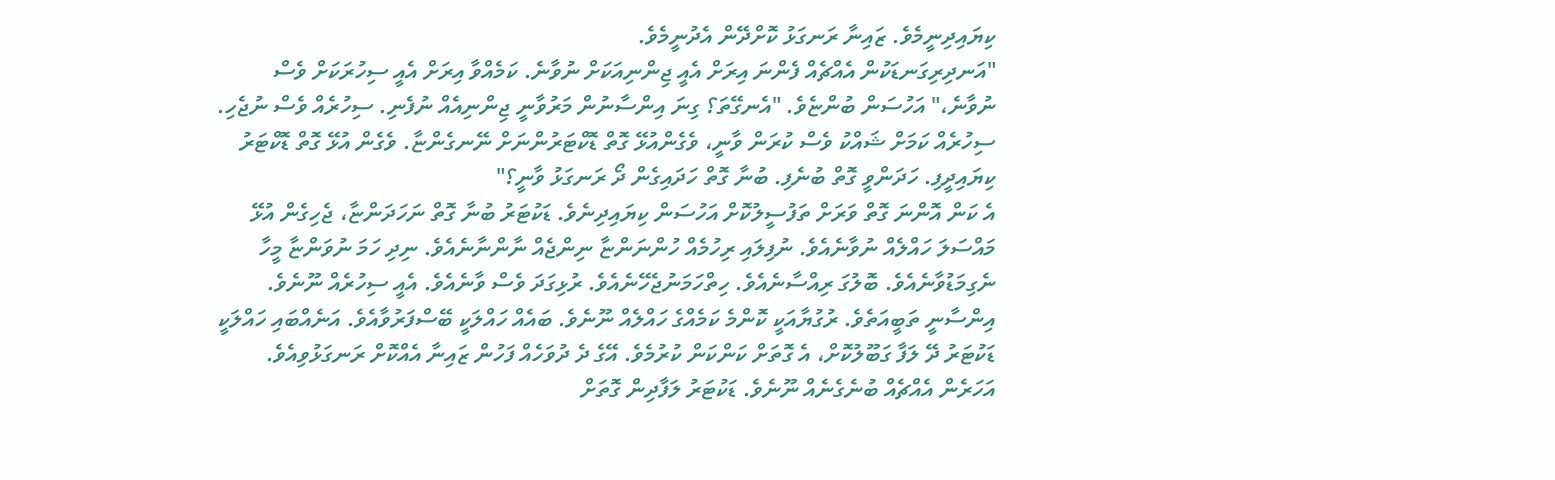ކިޔައިދިނީމެވެ. ޒައިނާ ރަނގަޅު ކޮށްދޭން އެދުނީމެވެ.
"އަނދިރިގަނޑަކުން އެއްޗެއް ފެންނަ އިރަށް އެއީ ޖިންނިއަކަށް ނުވާނެ. ކަމެއްވާ އިރަށް އެއީ ސިހުރަކަށް ވެސް ނުވާނެ،" އަހުސަން ބުންޏެވެ. "އެނގޭތަ؟ ގިނަ އިންސާނުން މަރުވާނީ ޖިންނިއެއް ނުފެނި. ސިހުރެއް ވެސް ނުޖެހި. ސިހުރެއް ކަމަށް ޝައްކު ވެސް ކުރަން ވާނީ، ވެގެންއުޅޭ ގޮތް ޑޮކްޓަރުންނަށް ނޭނގެންޏާ. ވެގެން އުޅޭ ގޮތް ޑޮކްޓަރު ކިޔައިދީފި. ހަދަންވީ ގޮތް ބުނެފި. ބުނާ ގޮތް ހަދައިގެން ދޯ ރަނގަޅު ވާނީ؟"
އެ ކަން އޮންނަ ގޮތް ވަރަށް ތަފުސީލުކޮށް އަހުސަން ކިޔައިދިނެވެ. ޑަކުޓަރު ބުނާ ގޮތް ނަހަދަންޏާ، ޖެހިގެން އުޅޭ މައްސަލަ ހައްލެއް ނުވާނެއެވެ. ނުފިލައި ރިހުމެއް ހުންނަންޏާ ނިންޖެއް ނާންނާނެއެވެ. ނިދި ހަމަ ނުވަންޏާ މީހާ ނެގިމަޑުވާނެއެވެ. ބޮލުގަ ރިއްސާނެއެވެ. ހިތްހަމަނުޖެހޭނެއެވެ. ރުޅިގަދަ ވެސް ވާނެއެވެ. އެއީ ސިހުރެއް ނޫނެވެ. އިންސާނީ ތަބީއަތެވެ. ރުގުޔާއަކީ ކޮންމެ ކަމެއްގެ ހައްލެއް ނޫނެވެ. ބައެއް ހައްލަކީ ބޭސްފަރުވާއެވެ. އަނެއްބައި ހައްލަކީ ޑަކުޓަރު ދޭ ލަފާ ގަބޫލުކޮށް، އެ ގޮތަށް ކަންކަން ކުރުމެވެ. އޭގެ ދެ ދުވަހެއް ފަހުން ޒައިނާ އެއްކޮށް ރަނގަޅުވިއެވެ. އަހަރެން އެއްޗެއް ބުނެގެނެއް ނޫނެވެ. ޑަކުޓަރު ލަފާދިން ގޮތަށް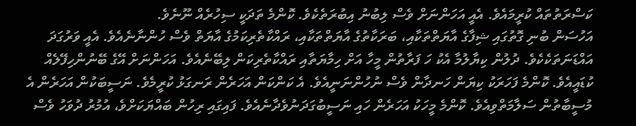ކަސްރަތުތައް ކުރީމައެވެ. އެއީ އަހަންނަށް ވެސް ލިބުނު އިބުރަތެކެވެ. ކޮންމެ ތަދަކީ ސިހުރެއް ނޫނެވެ.
އަހުސަން ބުނި ގޮތުގައި ޝިފާގެ އާޔަތްތަކާއި، ބަރަކާތުގެ އާޔަތްތަކާއި، ރައްކާތެރިކަމުގެ އާޔަތް ވެސް ހުންނާނެއެވެ. އެއީ ވަރުގަދަ އައްޑަނަތަކެކެވެ. ދުލުން ކިޔާލުމާ އެކު ހަ ފަރާތުން މީހާ އަށް ހިމާޔަތާއި ރައްކާތެރިކަން ލިބޭނެއެވެ. އަހަންނަށް އޭގެ ބޭނުންހިފޭލެއް ކުޑައީއެވެ. ކޮންމެ ފަހަރަކު ކިޔަން ހަނދާން ވެސް ނުހުންނަނީއެވެ. އެ ކަންކަން އަހަރެން ރަނގަޅު ކުރީމެވެ. ނަސީބަކުން އަހަރެން އެ މުސީބާތުން ސަލާމަތްވިއެވެ. ކޮންމެ މީހަކު އަހަރެން ހައި ނަސީބުގަދަނުވެދާނެއެވެ. ފައިގައި ރިހުން ބައްޔަކަށްވެ، އުމުރު ދުވަހު ވެސް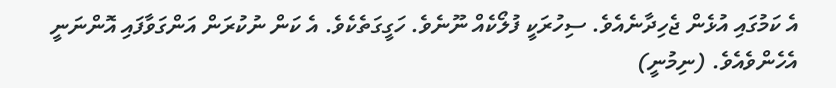އެ ކަމުގައި އުޅެން ޖެހިދާނެއެވެ. ސިހުރަކީ ފުލޯކެއް ނޫނެވެ. ހަގީގަތެކެވެ. އެ ކަން ނުކުރަން އަންގަވާފައި އޮންނަނީ އެހެންވެއެވެ. (ނިމުނީ)